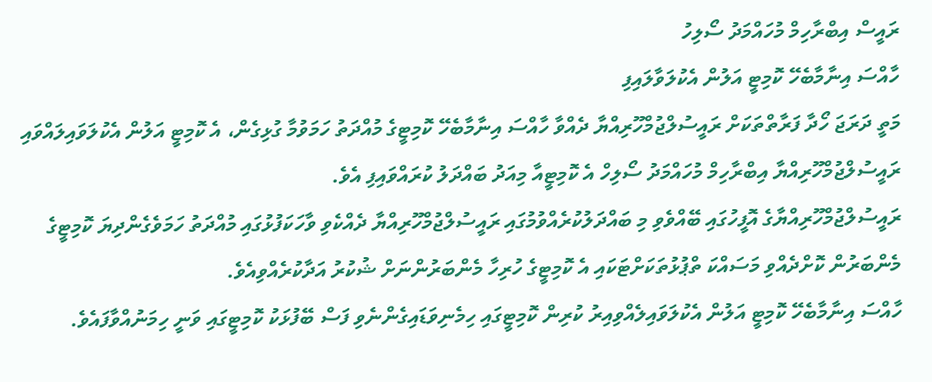ރައީސް އިބްރާހިމް މުހައްމަދު ސޯލިހު
ހާއްސަ އިނާމާބެހޭ ކޮމިޓީ އަލުން އެކުލަވާލައިފި
މަތީ ދަރަޖަ ހޯދާ ފަރާތްތަކަށް ރައީސުލްޖުމްހޫރިއްޔާ ދެއްވާ ހާއްސަ އިނާމާބެހޭ ކޮމިޓީގެ މުއްދަތު ހަމަވުމާ ގުޅިގެން، އެ ކޮމިޓީ އަލުން އެކުލަވައިލައްވައި ރައީސުލްޖުމްހޫރިއްޔާ އިބްރާހިމް މުހައްމަދު ސޯލިހް އެ ކޮމިޓީއާ މިއަދު ބައްދަލު ކުރައްވައިފި އެވެ.
ރައީސުލްޖުމްހޫރިއްޔާގެ އޮފީހުގައި ބޭއްވެވި މި ބައްދަލުކުރެއްވުމުގައި ރައީސުލްޖުމްހޫރިއްޔާ ދެއްކެވި ވާހަކަފުޅުގައި މުއްދަތު ހަމަވެގެންދިޔަ ކޮމިޓީގެ މެންބަރުން ކޮށްދެއްވި މަސައްކަ ތްޕުޅުތަކަށްޓަކައި އެ ކޮމިޓީގެ ހުރިހާ މެންބަރުންނަށް ޝުކުރު އަދާކުރެއްވިއެވެ.
ހާއްސަ އިނާމާބެހޭ ކޮމިޓީ އަލުން އެކުލަވައިލެއްވިއިރު ކުރިން ކޮމިޓީގައި ހިމެނިވަޑައިގެންނެވި ފަސް ބޭފުޅަކު ކޮމިޓީގައި ވަނީ ހިމަނުއްވާފައެވެ.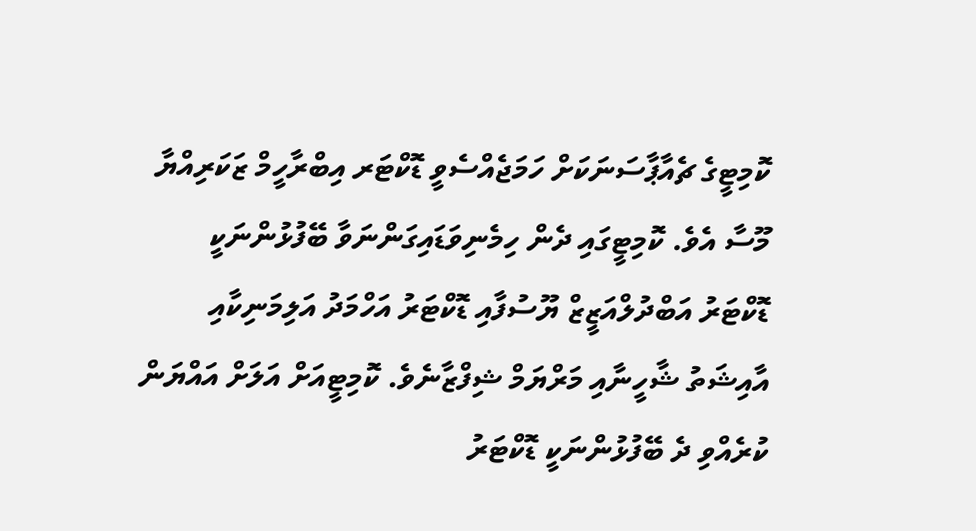ކޮމިޓީގެ ޗެއާޕާސަނަކަށް ހަމަޖެއްސެވީ ޑޮކްޓަރ އިބްރާހީމް ޒަކަރިއްޔާ މޫސާ އެވެ. ކޮމިޓީގައި ދެން ހިމެނިވަޑައިގަންނަވާ ބޭފުޅުންނަކީ ޑޮކްޓަރު އަބްދުލްއަޒީޒް ޔޫސުފާއި ޑޮކްޓަރު އަހްމަދު އަލިމަނިކާއި އާއިޝަތު ޝާހީނާއި މަރްޔަމް ޝިފްޒާނެވެ. ކޮމިޓީއަށް އަލަށް އައްޔަން ކުރެއްވި ދެ ބޭފުޅުންނަކީ ޑޮކްޓަރު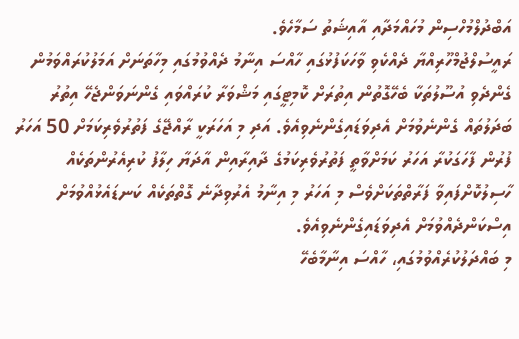އަބްދުލްމުހްސިން މުހައްމަދާއި އާއިޝަތު ސަމާހެވެ.
ރައީސުލްޖުމްހޫރިއްޔާ ދެއްކެވި ވާހަކަފުޅުގައި ހާއްސަ އިނާމު ދެއްވުމުގައި މިހާތަނަށް އަމަލުކުރައްވަމުން ގެންދެވި އުސޫލުތަކާ ބެހޭގޮތުން އިތުރަށް ކޮމިޓީގައި މަޝްވަރާ ކުރައްވައި ގެންނަވަންޖެހޭ އިތުރު ބަދަލުތައް ގެންނެވުމަށް އެދިވަޑައިގެންނެވިއެވެ. އަދި މި އަހަރަކީ ރާއްޖޭގެ ފަތުރުވެރިކަމަށް 50 އަހަރު ފުރުން ފާހަގަކުރާ އަހަރު ކަމަށްވާތީ ފަތުރުވެރިކަމުގެ ދާއިރާއިން އާދަޔާ ހިލާފު ކުރިއެރުންތަކެއް ހާސިލުކޮށްފައިވާ ފަރާތްތަކަށްވެސް މި އަހަރު މި އިނާމު އެރުވިދާނެ ގޮތްތަކެއް ކަނޑައެޅުއްވުމަށް އިސްކަންދެއްވުމަށް އެދިވަޑައިގެންނެވިއެވެ.
މި ބައްދަލުކުރެއްވުމުގައި، ހާއްސަ އިނާމާބެހޭ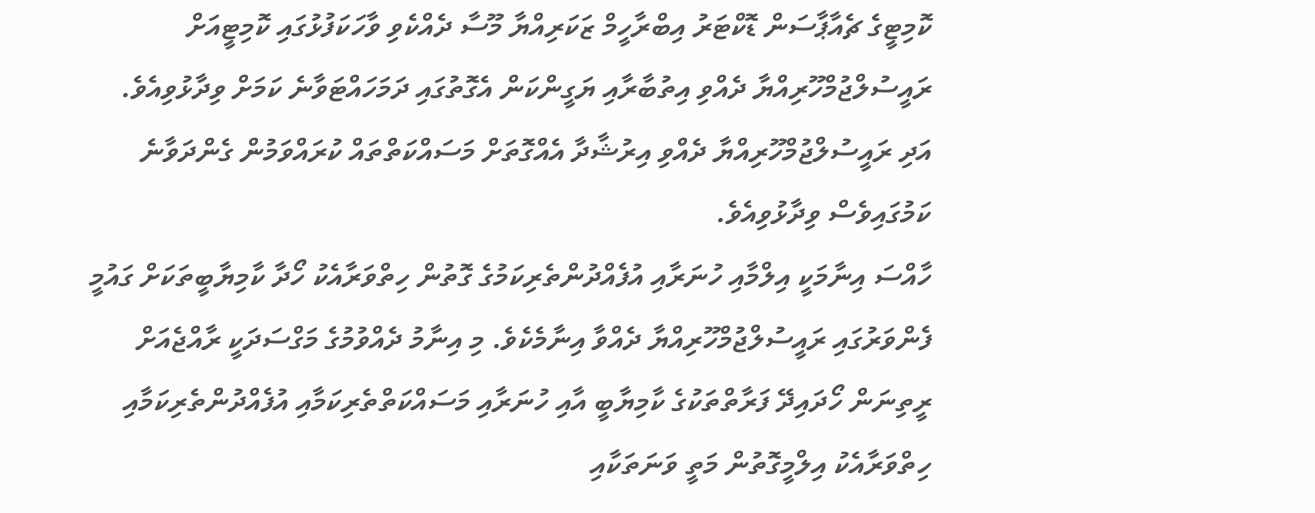ކޮމިޓީގެ ޗެއާޕާސަން ޑޮކްޓަރު އިބްރާހީމް ޒަކަރިއްޔާ މޫސާ ދެއްކެވި ވާހަކަފުޅުގައި ކޮމިޓީއަށް ރައީސުލްޖުމްހޫރިއްޔާ ދެއްވި އިތުބާރާއި ޔަގީންކަން އެގޮތުގައި ދަމަހައްޓަވާނެ ކަމަށް ވިދާޅުވިއެވެ. އަދި ރައީސުލްޖުމްހޫރިއްޔާ ދެއްވި އިރުޝާދާ އެއްގޮތަށް މަސައްކަތްތައް ކުރައްވަމުން ގެންދަވާނެ ކަމުގައިވެސް ވިދާޅުވިއެވެ.
ހާއްސަ އިނާމަކީ އިލްމާއި ހުނަރާއި އުފެއްދުންތެރިކަމުގެ ގޮތުން ހިތްވަރާއެކު ހޯދާ ކާމިޔާބީތަކަށް ގައުމީ ފެންވަރުގައި ރައީސުލްޖުމްހޫރިއްޔާ ދެއްވާ އިނާމެކެވެ. މި އިނާމު ދެއްވުމުގެ މަގްސަދަކީ ރާއްޖެއަށް ރީތިނަން ހޯދައިދޭ ފަރާތްތަކުގެ ކާމިޔާބީ އާއި ހުނަރާއި މަސައްކަތްތެރިކަމާއި އުފެއްދުންތެރިކަމާއި ހިތްވަރާއެކު އިލްމީގޮތުން މަތީ ވަނަތަކާއި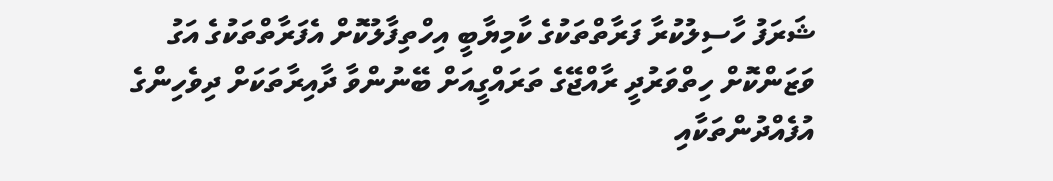ޝަރަފު ހާސިލުކުރާ ފަރާތްތަކުގެ ކާމިޔާބީ އިހްތިފާލުކޮށް އެފަރާތްތަކުގެ އަގު ވަޒަންކޮށް ހިތްވަރުދީ ރާއްޖޭގެ ތަރައްގީއަށް ބޭނުންވާ ދާއިރާތަކަށް ދިވެހިންގެ އުފެއްދުންތަކާއި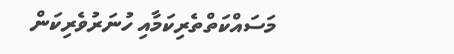މަސައްކަތްތެރިކަމާއި ހުނަރުވެރިކަން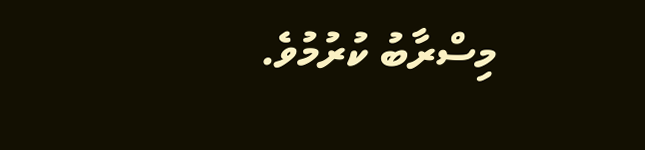މިސްރާބު ކުރުމުވެ.